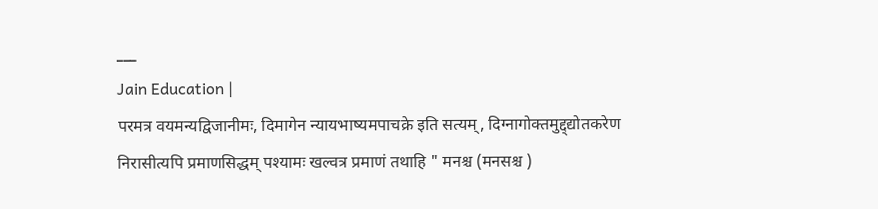___
Jain Education |
परमत्र वयमन्यद्विजानीमः, दिमागेन न्यायभाष्यमपाचक्रे इति सत्यम्, दिग्नागोक्तमुद्द्द्योतकरेण निरासीत्यपि प्रमाणसिद्धम् पश्यामः खल्वत्र प्रमाणं तथाहि " मनश्च (मनसश्च )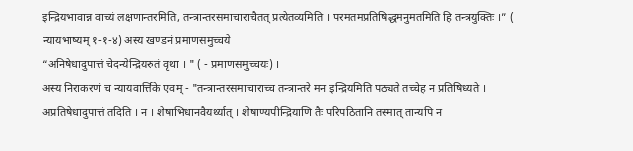इन्द्रियभावान्न वाच्यं लक्षणान्तरमिति, तन्त्रान्तरसमाचाराचैतत् प्रत्येतव्यमिति । परमतमप्रतिषिद्धमनुमतमिति हि तन्त्रयुक्तिः ।” ( न्यायभाष्यम् १-१-४) अस्य खण्डनं प्रमाणसमुच्चये
“अनिषेधादुपात्तं चेदन्येन्द्रियरुतं वृथा । " ( - प्रमाणसमुच्चयः) ।
अस्य निराकरणं च न्यायवार्त्तिके एवम् - "तन्त्रान्तरसमाचाराच्च तन्त्रान्तरे मन इन्द्रियमिति पठ्यते तच्चेह न प्रतिषिध्यते । अप्रतिषेधादुपात्तं तदिति । न । शेषाभिधानवैयर्थ्यात् । शेषाण्यपीन्द्रियाणि तैः परिपठितानि तस्मात् तान्यपि न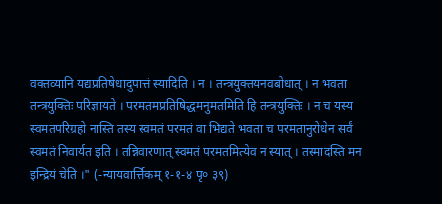वक्तव्यानि यद्यप्रतिषेधादुपात्तं स्यादिति । न । तन्त्रयुक्तयनवबोधात् । न भवता तन्त्रयुक्तिः परिज्ञायते । परमतमप्रतिषिद्धमनुमतमिति हि तन्त्रयुक्तिः । न च यस्य स्वमतपरिग्रहो नास्ति तस्य स्वमतं परमतं वा भिद्यते भवता च परमतानुरोधेन सर्वं स्वमतं निवार्यत इति । तन्निवारणात् स्वमतं परमतमित्येव न स्यात् । तस्मादस्ति मन इन्द्रियं चेति ।" (-न्यायवार्त्तिकम् १-१-४ पृ० ३९)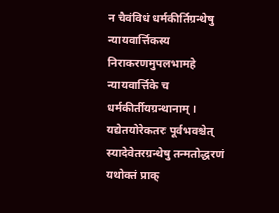न चैवंविधं धर्मकीर्तिग्रन्थेषु न्यायवार्त्तिकस्य निराकरणमुपलभामहे न्यायवार्त्तिके च धर्मकीर्तीयग्रन्थानाम् । यद्येतयोरेकतरः पूर्वभवश्चेत् स्यादेवेतरग्रन्थेषु तन्मतोद्धरणं यथोक्तं प्राक्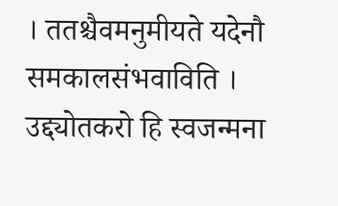। ततश्चैवमनुमीयते यदेनौ समकालसंभवाविति । उद्द्योतकरो हि स्वजन्मना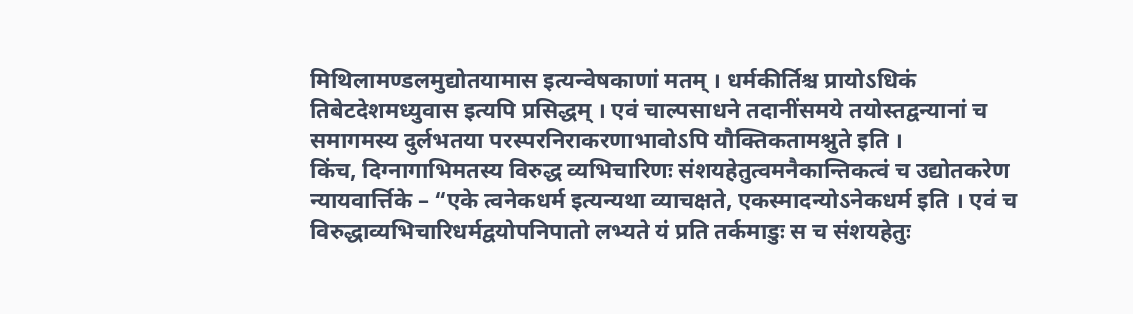मिथिलामण्डलमुद्योतयामास इत्यन्वेषकाणां मतम् । धर्मकीर्तिश्च प्रायोऽधिकं तिबेटदेशमध्युवास इत्यपि प्रसिद्धम् । एवं चाल्पसाधने तदानींसमये तयोस्तद्वन्यानां च समागमस्य दुर्लभतया परस्परनिराकरणाभावोऽपि यौक्तिकतामश्नुते इति ।
किंच, दिग्नागाभिमतस्य विरुद्ध व्यभिचारिणः संशयहेतुत्वमनैकान्तिकत्वं च उद्योतकरेण न्यायवार्त्तिके – “एके त्वनेकधर्म इत्यन्यथा व्याचक्षते, एकस्मादन्योऽनेकधर्म इति । एवं च विरुद्धाव्यभिचारिधर्मद्वयोपनिपातो लभ्यते यं प्रति तर्कमाडुः स च संशयहेतुः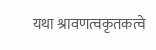यथा श्रावणत्वकृतकत्वे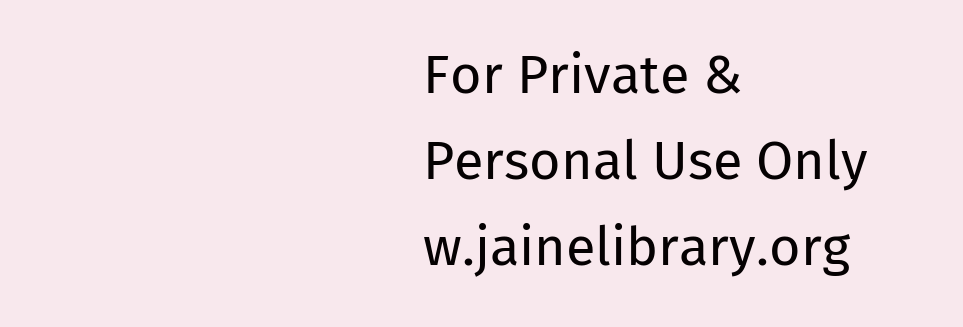For Private & Personal Use Only
w.jainelibrary.org